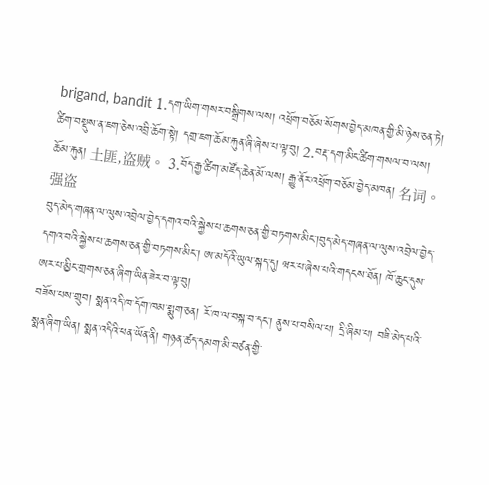brigand, bandit 1.དག་ཡིག་གསར་བསྒྲིགས་ལས། འཕྲོག་བཅོམ་སོགས་བྱེད་མཁན་གྱི་མི་ཉེས་ཅན་ཏེ། ཚིག་བསྡུས་ན་ཇག་ཅེས་འབྲི་ཆོག་སྟེ། དགྲ་ཇག་ཆོམ་རྐུན་ཞི་ཞེས་པ་ལྟ་བུ། 2.བརྡ་དག་མིང་ཚིག་གསལ་བ་ལས། ཆོམ་རྐུན། 土匪,盗贼。 3.བོད་རྒྱ་ཚིག་མཛོད་ཆེན་མོ་ལས། རྒྱུ་ནོར་འཕྲོག་བཅོམ་བྱེད་མཁན། 名词。强盗
བུད་མེད་གཞན་ལ་ལུས་འབྲེལ་བྱེད་དགའ་བའི་སྐྱེས་པ་ཆགས་ཅན་གྱི་བཏགས་མིང་།བུད་མེད་གཞན་ལ་ལུས་འབྲེལ་བྱེད་དགའ་བའི་སྐྱེས་པ་ཆགས་ཅན་གྱི་བཏགས་མིང་། ཨ་མདོའི་ཡུལ་སྐད་དུ། ཝར་པ་ཞེས་པའི་གདངས་ཐོན། ཁོ་ཆུང་དུས་ཨར་པ་མྱིང་གྲགས་ཅན་ཞིག་ཡིན་ཟེར་བ་ལྟ་བུ།
བཟོས་པས་གྲུབ། སྨན་འདི་ཁ་དོག་ཁམ་སྨུག་ཅན། རོ་ཁ་ལ་བསྐ་བ་དང་། ནུས་པ་བསིལ་པ། དྲི་ཞིམ་པ། བཟི་མེད་པའི་སྨན་ཞིག་ཡིན། སྨན་འདིའི་ཕན་ཡོན་ནི། གཉན་ཚད་དམག་མི་བཙན་གྱི་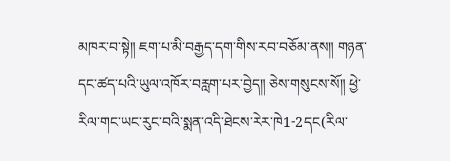མཁར་བ་སྟེ༎ ཇག་པ་མི་བརྒྱད་དག་གིས་རབ་བཅོམ་ནས༎ གཉན་དང་ཚད་པའི་ཡུལ་འཁོར་བརླག་པར་བྱེད༎ ཅེས་གསུངས་སོ༎ ཕྱེ་རིལ་གང་ཡང་རུང་བའི་སྨན་འདི་ཐེངས་རེར་ཁེ1-2དང(རིལ་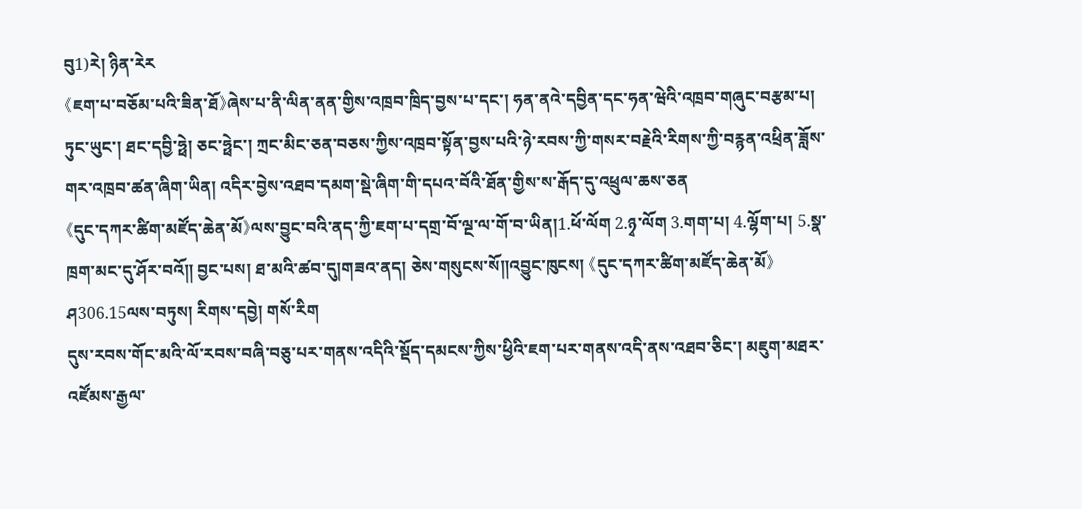བུ1)རེ། ཉིན་རེར
《ཇག་པ་བཅོམ་པའི་ཟིན་ཐོ》ཞེས་པ་ནི་ལིན་ནན་གྱིས་འཁྲབ་ཁྲིད་བྱས་པ་དང་། ཧན་ནའེ་དབྱིན་དང་ཧན་ཝེའི་འཁྲབ་གཞུང་བརྩམ་པ། ཏུང་ཡུང་། ཐང་དབྱི་ཧྥེ། ཅང་ཧྥེང་། ཀྲང་མིང་ཅན་བཅས་ཀྱིས་འཁྲབ་སྟོན་བྱས་པའི་ཉེ་རབས་ཀྱི་གསར་བརྗེའི་རིགས་ཀྱི་བརྙན་འཕྲིན་ཟློས་གར་འཁྲབ་ཚན་ཞིག་ཡིན། འདིར་བྱེས་འཐབ་དམག་སྡེ་ཞིག་གི་དཔའ་བོའི་ཐོན་གྱིས་ས་རྒོད་དུ་འཕྲུལ་ཆས་ཅན
《དུང་དཀར་ཚིག་མཛོད་ཆེན་མོ》ལས་བྱུང་བའི་ནད་ཀྱི་ཇག་པ་དགྲ་བོ་ལྔ་ལ་གོ་བ་ཡིན།1.ཕོ་ལོག 2.ཉྭ་ལོག 3.གག་པ། 4.ལྷོག་པ། 5.སྣ་ཁྲག་མང་དུ་ཤོར་བའོ༎ བྱང་པས། ཐ་མའི་ཚབ་དུ།གཟའ་ནད། ཅེས་གསུངས་སོ༎འབྱུང་ཁུངས། 《དུང་དཀར་ཚིག་མཛོད་ཆེན་མོ》ཤ306.15ལས་བཏུས། རིགས་དབྱེ། གསོ་རིག
དུས་རབས་གོང་མའི་ལོ་རབས་བཞི་བཅུ་པར་གནས་འདིའི་སྡོད་དམངས་ཀྱིས་ཕྱིའི་ཇག་པར་གནས་འདི་ནས་འཐབ་ཅིང་། མཇུག་མཐར་འཛོམས་རྒྱལ་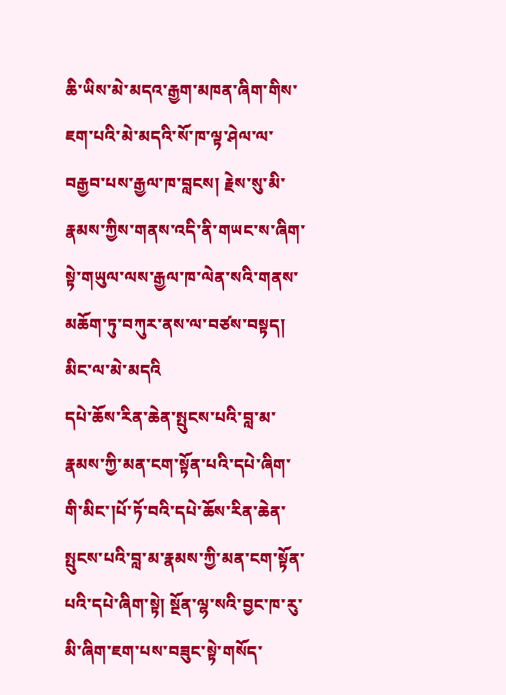ཆི་ཡིས་མེ་མདའ་རྒྱག་མཁན་ཞིག་གིས་ཇག་པའི་མེ་མདའི་སོ་ཁ་ལྟ་ཤེལ་ལ་བརྒྱབ་པས་རྒྱལ་ཁ་བླངས། རྗེས་སུ་མི་རྣམས་ཀྱིས་གནས་འདི་ནི་གཡང་ས་ཞིག་སྟེ་གཡུལ་ལས་རྒྱལ་ཁ་ལེན་སའི་གནས་མཆོག་ཏུ་བཀུར་ནས་ལ་བཙས་བསྟད། མིང་ལ་མེ་མདའི
དཔེ་ཆོས་རིན་ཆེན་སྤུངས་པའི་བླ་མ་རྣམས་ཀྱི་མན་ངག་སྟོན་པའི་དཔེ་ཞིག་གི་མིང་།པོ་ཏོ་བའི་དཔེ་ཆོས་རིན་ཆེན་སྤུངས་པའི་བླ་མ་རྣམས་ཀྱི་མན་ངག་སྟོན་པའི་དཔེ་ཞིག་སྟེ། སྔོན་ལྷ་སའི་བྱང་ཁ་རུ་མི་ཞིག་ཇག་པས་བཟུང་སྟེ་གསོད་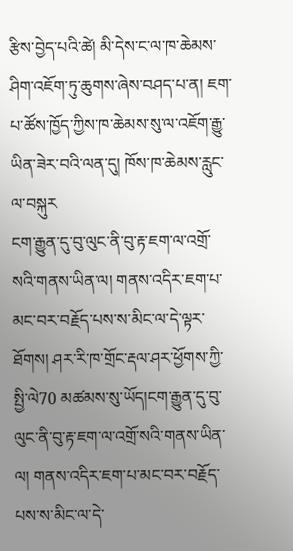རྩིས་བྱེད་པའི་ཚེ། མི་དེས་ང་ལ་ཁ་ཆེམས་ཤིག་འཇོག་ཏུ་ཆུགས་ཞེས་བཤད་པ་ན། ཇག་པ་ཚོས་ཁྱོད་ཀྱིས་ཁ་ཆེམས་སུ་ལ་འཇོག་རྒྱུ་ཡིན་ཟེར་བའི་ལན་དུ། ཁོས་ཁ་ཆེམས་རླུང་ལ་བསྐུར
ངག་རྒྱུན་དུ་བུ་ལུང་ནི་བུ་རྟ་ཇག་ལ་འགྲོ་སའི་གནས་ཡིན་ལ། གནས་འདིར་ཇག་པ་མང་བར་བརྗོད་པས་ས་མིང་ལ་དེ་ལྟར་ཐོགས། ཤར་རི་ཁ་གྲོང་རྡལ་ཤར་ཕྱོགས་ཀྱི་སྤྱི་ལེ70 མཚམས་སུ་ཡོད།ངག་རྒྱུན་དུ་བུ་ལུང་ནི་བུ་རྟ་ཇག་ལ་འགྲོ་སའི་གནས་ཡིན་ལ། གནས་འདིར་ཇག་པ་མང་བར་བརྗོད་པས་ས་མིང་ལ་དེ་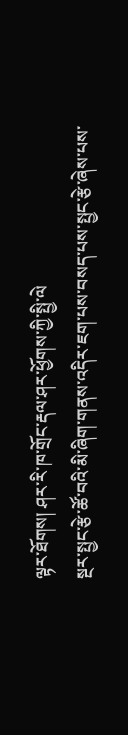ལྟར་ཐོགས། ཤར་རི་ཁ་གྲོང་རྡལ་ཤར་ཕྱོགས་ཀྱི་སྤྱི་ལེ
སྔར་སྤྱང་རྩེ་ཚོ་བའི་མི་ཞིག་གནས་འདིར་ཇག་པས་བསད་པས་སྤྱང་རྩེ་ཞེས་པས་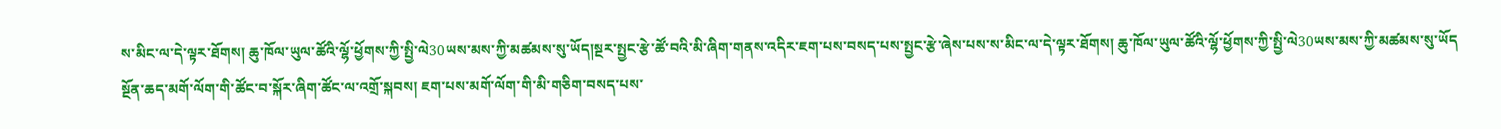ས་མིང་ལ་དེ་ལྟར་ཐོགས། ཆུ་ཁོལ་ཡུལ་ཚོའི་ལྷོ་ཕྱོགས་ཀྱི་སྤྱི་ལེ30ཡས་མས་ཀྱི་མཚམས་སུ་ཡོད།སྔར་སྤྱང་རྩེ་ཚོ་བའི་མི་ཞིག་གནས་འདིར་ཇག་པས་བསད་པས་སྤྱང་རྩེ་ཞེས་པས་ས་མིང་ལ་དེ་ལྟར་ཐོགས། ཆུ་ཁོལ་ཡུལ་ཚོའི་ལྷོ་ཕྱོགས་ཀྱི་སྤྱི་ལེ30ཡས་མས་ཀྱི་མཚམས་སུ་ཡོད
སྔོན་ཆད་མགོ་ལོག་གི་ཚོང་བ་སྐོར་ཞིག་ཚོང་ལ་འགྲོ་སྐབས། ཇག་པས་མགོ་ལོག་གི་མི་གཅིག་བསད་པས་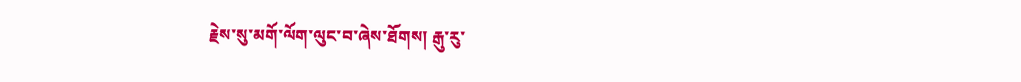རྗེས་སུ་མགོ་ལོག་ལུང་བ་ཞེས་ཐོགས། རྒུ་རུ་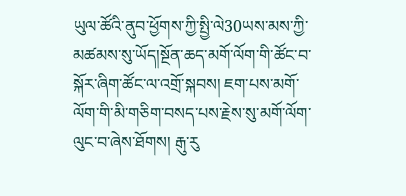ཡུལ་ཚོའི་ནུབ་ཕྱོགས་ཀྱི་སྤྱི་ལེ30ཡས་མས་ཀྱི་མཚམས་སུ་ཡོད།སྔོན་ཆད་མགོ་ལོག་གི་ཚོང་བ་སྐོར་ཞིག་ཚོང་ལ་འགྲོ་སྐབས། ཇག་པས་མགོ་ལོག་གི་མི་གཅིག་བསད་པས་རྗེས་སུ་མགོ་ལོག་ལུང་བ་ཞེས་ཐོགས། རྒུ་རུ